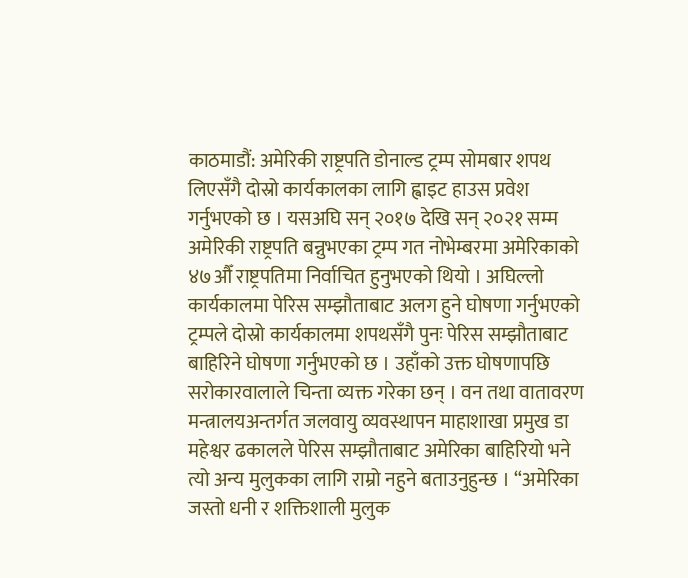काठमाडौं: अमेरिकी राष्ट्रपति डोनाल्ड ट्रम्प सोमबार शपथ लिएसँगै दोस्रो कार्यकालका लागि ह्वाइट हाउस प्रवेश गर्नुभएको छ । यसअघि सन् २०१७ देखि सन् २०२१ सम्म अमेरिकी राष्ट्रपति बन्नुभएका ट्रम्प गत नोभेम्बरमा अमेरिकाको ४७औँ राष्ट्रपतिमा निर्वाचित हुनुभएको थियो । अघिल्लो कार्यकालमा पेरिस सम्झौताबाट अलग हुने घोषणा गर्नुभएको ट्रम्पले दोस्रो कार्यकालमा शपथसँगै पुनः पेरिस सम्झौताबाट बाहिरिने घोषणा गर्नुभएको छ । उहाँको उक्त घोषणापछि सरोकारवालाले चिन्ता व्यक्त गरेका छन् । वन तथा वातावरण मन्त्रालयअन्तर्गत जलवायु व्यवस्थापन माहाशाखा प्रमुख डा महेश्वर ढकालले पेरिस सम्झौताबाट अमेरिका बाहिरियो भने त्यो अन्य मुलुकका लागि राम्रो नहुने बताउनुहुन्छ । “अमेरिका जस्तो धनी र शक्तिशाली मुलुक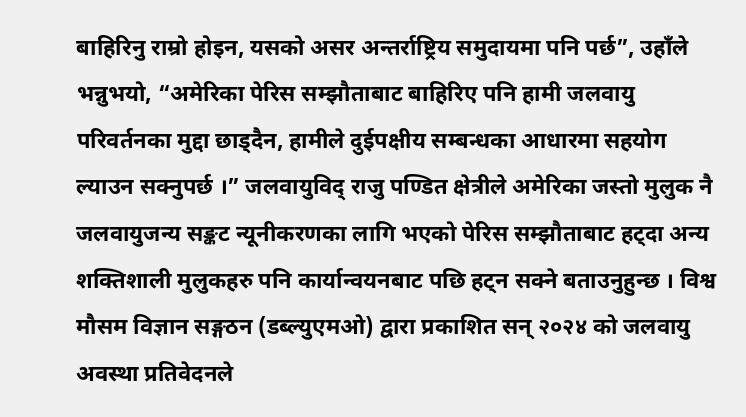बाहिरिनु राम्रो होइन, यसको असर अन्तर्राष्ट्रिय समुदायमा पनि पर्छ”, उहाँले भन्नुभयो, “अमेरिका पेरिस सम्झौताबाट बाहिरिए पनि हामी जलवायु परिवर्तनका मुद्दा छाड्दैन, हामीले दुईपक्षीय सम्बन्धका आधारमा सहयोग ल्याउन सक्नुपर्छ ।” जलवायुविद् राजु पण्डित क्षेत्रीले अमेरिका जस्तो मुलुक नै जलवायुजन्य सङ्कट न्यूनीकरणका लागि भएको पेरिस सम्झौताबाट हट्दा अन्य शक्तिशाली मुलुकहरु पनि कार्यान्वयनबाट पछि हट्न सक्ने बताउनुहुन्छ । विश्व मौसम विज्ञान सङ्गठन (डब्ल्युएमओ) द्वारा प्रकाशित सन् २०२४ को जलवायु अवस्था प्रतिवेदनले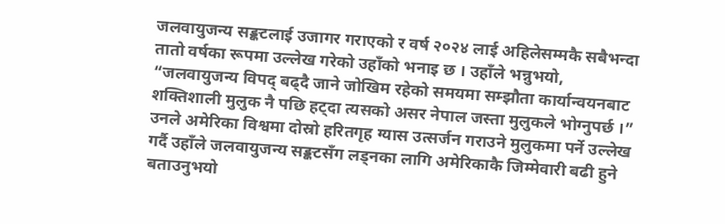जलवायुजन्य सङ्कटलाई उजागर गराएको र वर्ष २०२४ लाई अहिलेसम्मकै सबैभन्दा तातो वर्षका रूपमा उल्लेख गरेको उहाँको भनाइ छ । उहाँले भन्नुभयो, “जलवायुजन्य विपद् बढ्दै जाने जोखिम रहेको समयमा सम्झौता कार्यान्वयनबाट शक्तिशाली मुलुक नै पछि हट्दा त्यसको असर नेपाल जस्ता मुलुकले भोग्नुपर्छ ।” उनले अमेरिका विश्वमा दोस्रो हरितगृह ग्यास उत्सर्जन गराउने मुलुकमा पर्ने उल्लेख गर्दै उहाँले जलवायुजन्य सङ्कटसँग लड्नका लागि अमेरिकाकै जिम्मेवारी बढी हुने बताउनुभयो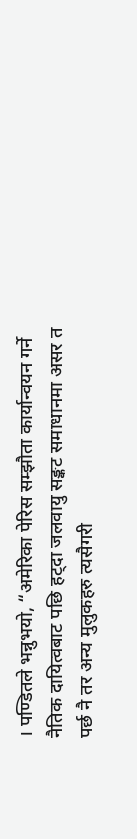। पण्डितले भन्नुभयो, “अमेरिका पेरिस सम्झौता कार्यान्वयन गर्ने नैतिक दायित्वबाट पछि हट्दा जलवायु सङ्कट समाधानमा असर त पर्छ नै तर अन्य मुलुकहरु त्यसैगरी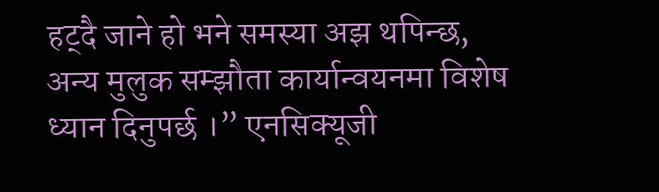हट्दै जाने हो भने समस्या अझ थपिन्छ, अन्य मुलुक सम्झौता कार्यान्वयनमा विशेष ध्यान दिनुपर्छ ।” एनसिक्यूजी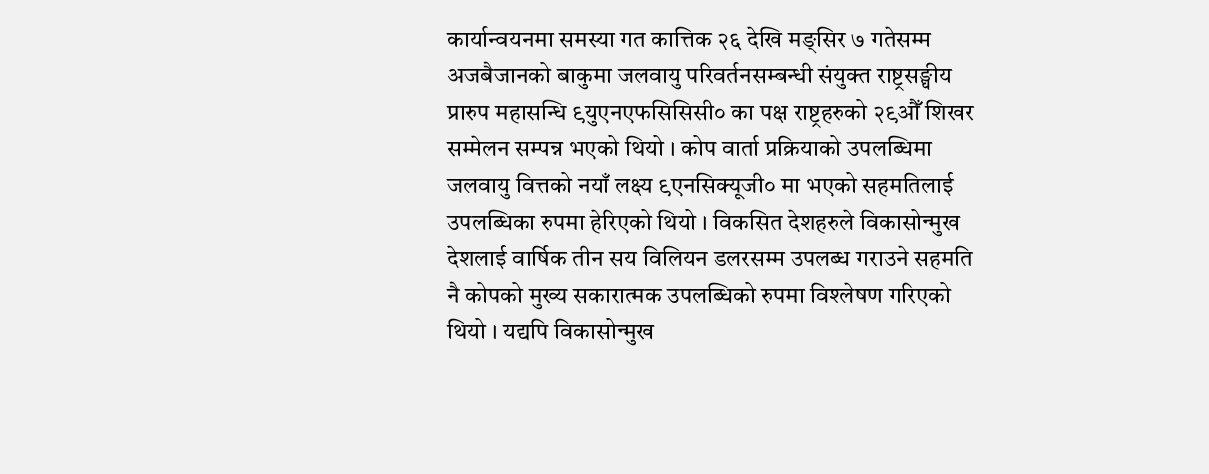कार्यान्वयनमा समस्या गत कात्तिक २६ देखि मङ्सिर ७ गतेसम्म अजबैजानको बाकुमा जलवायु परिवर्तनसम्बन्धी संयुक्त राष्ट्रसङ्घीय प्रारुप महासन्धि ९युएनएफसिसिसी० का पक्ष राष्ट्रहरुको २९औँ शिखर सम्मेलन सम्पन्न भएको थियो । कोप वार्ता प्रक्रियाको उपलब्धिमा जलवायु वित्तको नयाँ लक्ष्य ९एनसिक्यूजी० मा भएको सहमतिलाई उपलब्धिका रुपमा हेरिएको थियो । विकसित देशहरुले विकासोन्मुख देशलाई वार्षिक तीन सय विलियन डलरसम्म उपलब्ध गराउने सहमति नै कोपको मुख्य सकारात्मक उपलब्धिको रुपमा विश्लेषण गरिएको थियो । यद्यपि विकासोन्मुख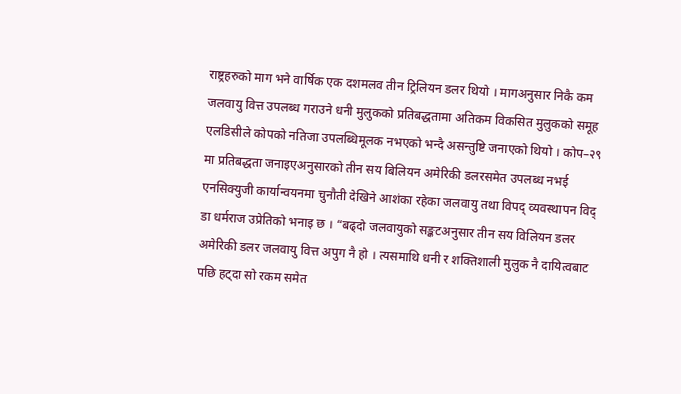राष्ट्रहरुको माग भने वार्षिक एक दशमलव तीन ट्रिलियन डलर थियो । मागअनुसार निकै कम जलवायु वित्त उपलब्ध गराउने धनी मुलुकको प्रतिबद्धतामा अतिकम विकसित मुलुकको समूह एलडिसीले कोपको नतिजा उपलब्धिमूलक नभएको भन्दै असन्तुष्टि जनाएको थियो । कोप–२९ मा प्रतिबद्धता जनाइएअनुसारको तीन सय बिलियन अमेरिकी डलरसमेत उपलब्ध नभई एनसिक्युजी कार्यान्वयनमा चुनौती देखिने आशंका रहेका जलवायु तथा विपद् व्यवस्थापन विद् डा धर्मराज उप्रेतिको भनाइ छ । “बढ्दो जलवायुको सङ्कटअनुसार तीन सय विलियन डलर अमेरिकी डलर जलवायु वित्त अपुग नै हो । त्यसमाथि धनी र शक्तिशाली मुलुक नै दायित्वबाट पछि हट्दा सो रकम समेत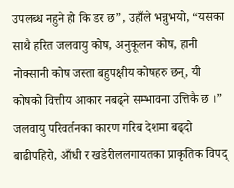उपलब्ध नहुने हो कि डर छ”, उहाँले भन्नुभयो, “यसका साथै हरित जलवायु कोष, अनुकूलन कोष, हानी नोक्सानी कोष जस्ता बहुपक्षीय कोषहरु छन्, यी कोषको वित्तीय आकार नबढ्ने सम्भावना उत्तिकै छ ।” जलवायु परिवर्तनका कारण गरिब देशमा बढ्दो बाढीपहिरो, आँधी र खडेरीललगायतका प्राकृतिक विपद्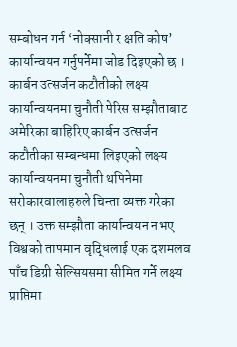सम्बोधन गर्न ‘नोक्सानी र क्षति कोष’ कार्यान्वयन गर्नुपर्नेमा जोड दिइएको छ । कार्बन उत्सर्जन कटौतीको लक्ष्य कार्यान्वयनमा चुनौती पेरिस सम्झौताबाट अमेरिका बाहिरिए कार्बन उत्सर्जन कटौतीका सम्बन्धमा लिइएको लक्ष्य कार्यान्वयनमा चुनौती थपिनेमा सरोकारवालाहरुले चिन्ता व्यक्त गरेका छन् । उक्त सम्झौता कार्यान्वयन नभए विश्वको तापमान वृद्धिलाई एक दशमलव पाँच डिग्री सेल्सियसमा सीमित गर्ने लक्ष्य प्राप्तिमा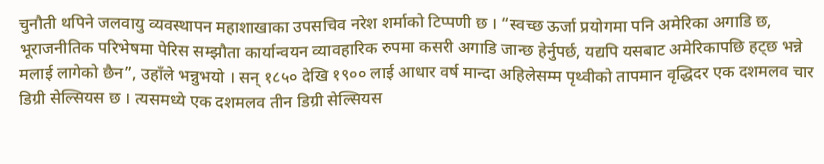चुनौती थपिने जलवायु व्यवस्थापन महाशाखाका उपसचिव नरेश शर्माको टिप्पणी छ । “स्वच्छ ऊर्जा प्रयोगमा पनि अमेरिका अगाडि छ, भूराजनीतिक परिभेषमा पेरिस सम्झौता कार्यान्वयन व्यावहारिक रुपमा कसरी अगाडि जान्छ हेर्नुपर्छ, यद्यपि यसबाट अमेरिकापछि हट्छ भन्ने मलाई लागेको छैन”, उहाँले भन्नुभयो । सन् १८५० देखि १९०० लाई आधार वर्ष मान्दा अहिलेसम्म पृथ्वीको तापमान वृद्धिदर एक दशमलव चार डिग्री सेल्सियस छ । त्यसमध्ये एक दशमलव तीन डिग्री सेल्सियस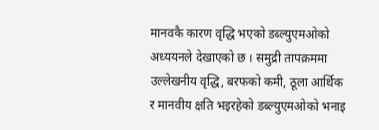मानवकै कारण वृद्धि भएको डब्ल्युएमओको अध्ययनले देखाएको छ । समुद्री तापक्रममा उल्लेखनीय वृद्धि, बरफको कमी, ठूला आर्थिक र मानवीय क्षति भइरहेको डब्ल्युएमओको भनाइ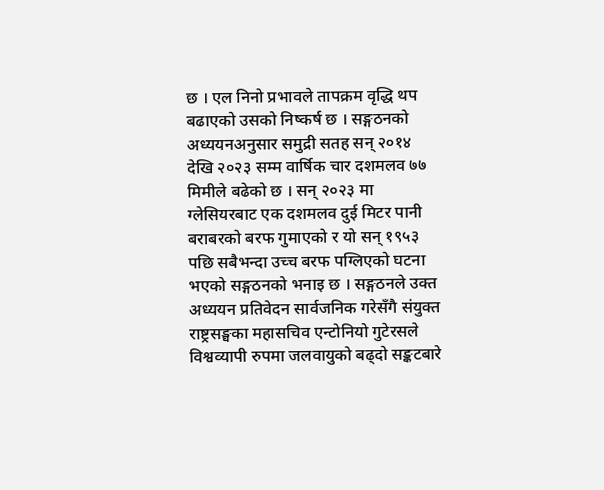छ । एल निनो प्रभावले तापक्रम वृद्धि थप बढाएको उसको निष्कर्ष छ । सङ्गठनको अध्ययनअनुसार समुद्री सतह सन् २०१४ देखि २०२३ सम्म वार्षिक चार दशमलव ७७ मिमीले बढेको छ । सन् २०२३ मा ग्लेसियरबाट एक दशमलव दुई मिटर पानी बराबरको बरफ गुमाएको र यो सन् १९५३ पछि सबैभन्दा उच्च बरफ पग्लिएको घटना भएको सङ्गठनको भनाइ छ । सङ्गठनले उक्त अध्ययन प्रतिवेदन सार्वजनिक गरेसँगै संयुक्त राष्ट्रसङ्घका महासचिव एन्टोनियो गुटेरसले विश्वव्यापी रुपमा जलवायुको बढ्दो सङ्कटबारे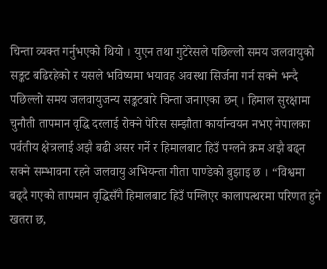चिन्ता व्यक्त गर्नुभएको थियो । युएन तथा गुटेरेसले पछिल्लो समय जलवायुको सङ्कट बढिरहेको र यसले भविष्यमा भयावह अवस्था सिर्जना गर्न सक्ने भन्दै पछिल्लो समय जलवायुजन्य सङ्कटबारे चिन्ता जनाएका छन् । हिमाल सुरक्षामा चुनौती तापमान वृद्धि दरलाई रोक्ने पेरिस सम्झौता कार्यान्वयन नभए नेपालका पर्वतीय क्षेत्रलाई अझै बढी असर गर्ने र हिमालबाट हिउँ पग्लने क्रम अझै बढ्न सक्ने सम्भावना रहने जलवायु अभियन्ता गीता पाण्डेको बुझाइ छ । “विश्वमा बढ्दै गएको तापमान वृद्धिसँगै हिमालबाट हिउँ पग्लिएर कालापत्थरमा परिणत हुने खतरा छ,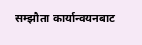सम्झौता कार्यान्वयनबाट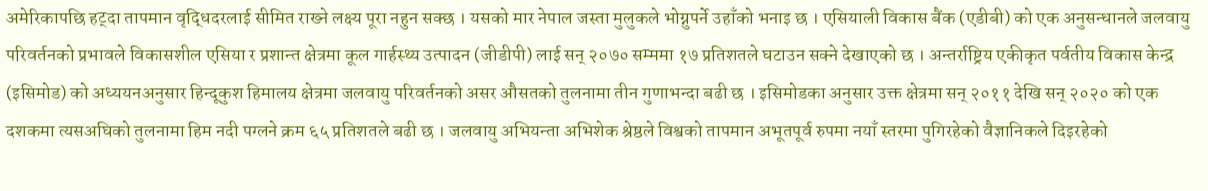अमेरिकापछि हट्दा तापमान वृद्धिदरलाई सीमित राख्ने लक्ष्य पूरा नहुन सक्छ । यसको मार नेपाल जस्ता मुलुकले भोग्नुपर्ने उहाँको भनाइ छ । एसियाली विकास बैंक (एडीबी) को एक अनुसन्धानले जलवायु परिवर्तनको प्रभावले विकासशील एसिया र प्रशान्त क्षेत्रमा कूल गार्हस्थ्य उत्पादन (जीडीपी) लाई सन् २०७० सम्ममा १७ प्रतिशतले घटाउन सक्ने देखाएको छ । अन्तर्राष्ट्रिय एकीकृत पर्वतीय विकास केन्द्र (इसिमोड) को अध्ययनअनुसार हिन्दूकुश हिमालय क्षेत्रमा जलवायु परिवर्तनको असर औसतको तुलनामा तीन गुणाभन्दा बढी छ । इसिमोडका अनुसार उक्त क्षेत्रमा सन् २०११ देखि सन् २०२० को एक दशकमा त्यसअघिको तुलनामा हिम नदी पग्लने क्रम ६५ प्रतिशतले बढी छ । जलवायु अभियन्ता अभिशेक श्रेष्ठले विश्वको तापमान अभूतपूर्व रुपमा नयाँ स्तरमा पुगिरहेको वैज्ञानिकले दिइरहेको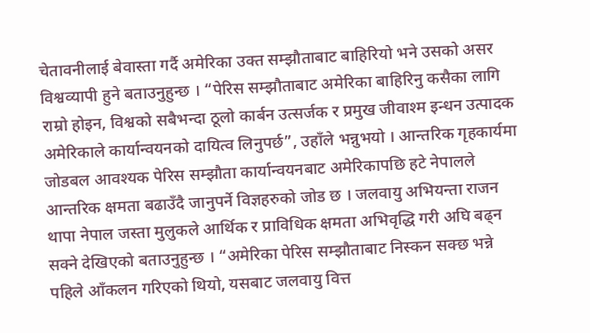चेतावनीलाई बेवास्ता गर्दै अमेरिका उक्त सम्झौताबाट बाहिरियो भने उसको असर विश्वव्यापी हुने बताउनुहुन्छ । “पेरिस सम्झौताबाट अमेरिका बाहिरिनु कसैका लागि राम्रो होइन, विश्वको सबैभन्दा ठूलो कार्बन उत्सर्जक र प्रमुख जीवाश्म इन्धन उत्पादक अमेरिकाले कार्यान्वयनको दायित्व लिनुपर्छ”, उहाँले भन्नुभयो । आन्तरिक गृहकार्यमा जोडबल आवश्यक पेरिस सम्झौता कार्यान्वयनबाट अमेरिकापछि हटे नेपालले आन्तरिक क्षमता बढाउँदै जानुपर्ने विज्ञहरुको जोड छ । जलवायु अभियन्ता राजन थापा नेपाल जस्ता मुलुकले आर्थिक र प्राविधिक क्षमता अभिवृद्धि गरी अघि बढ्न सक्ने देखिएको बताउनुहुन्छ । “अमेरिका पेरिस सम्झौताबाट निस्कन सक्छ भन्ने पहिले आँकलन गरिएको थियो, यसबाट जलवायु वित्त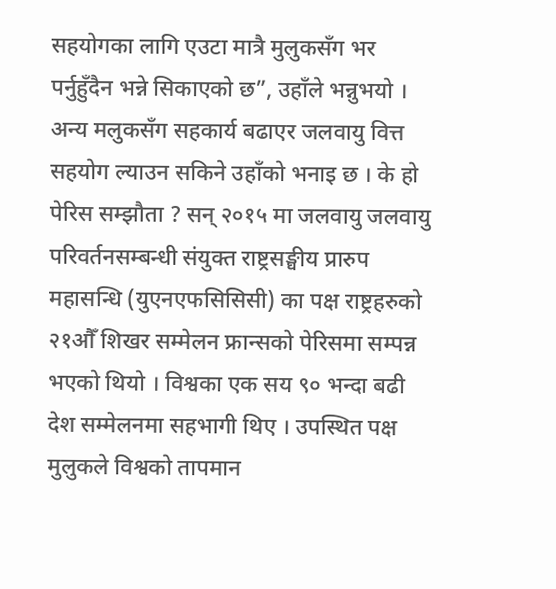सहयोगका लागि एउटा मात्रै मुलुकसँग भर पर्नुहुँदैन भन्ने सिकाएको छ”, उहाँले भन्नुभयो । अन्य मलुकसँग सहकार्य बढाएर जलवायु वित्त सहयोग ल्याउन सकिने उहाँको भनाइ छ । के हो पेरिस सम्झौता ? सन् २०१५ मा जलवायु जलवायु परिवर्तनसम्बन्धी संयुक्त राष्ट्रसङ्घीय प्रारुप महासन्धि (युएनएफसिसिसी) का पक्ष राष्ट्रहरुको २१औँ शिखर सम्मेलन फ्रान्सको पेरिसमा सम्पन्न भएको थियो । विश्वका एक सय ९० भन्दा बढी देश सम्मेलनमा सहभागी थिए । उपस्थित पक्ष मुलुकले विश्वको तापमान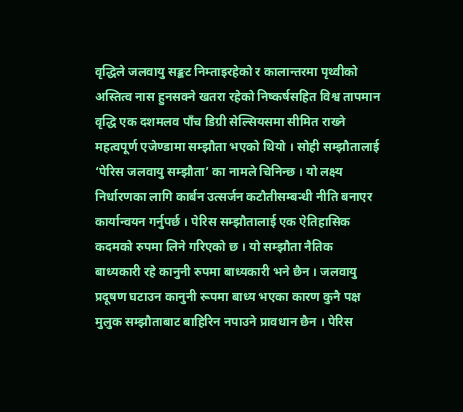वृद्धिले जलवायु सङ्कट निम्ताइरहेको र कालान्तरमा पृथ्वीको अस्तित्व नास हुनसक्ने खतरा रहेको निष्कर्षसहित विश्व तापमान वृद्धि एक दशमलव पाँच डिग्री सेल्सियसमा सीमित राख्ने महत्वपूर्ण एजेण्डामा सम्झौता भएको थियो । सोही सम्झौतालाई ‘पेरिस जलवायु सम्झौता’ का नामले चिनिन्छ । यो लक्ष्य निर्धारणका लागि कार्बन उत्सर्जन कटौतीसम्बन्धी नीति बनाएर कार्यान्वयन गर्नुपर्छ । पेरिस सम्झौतालाई एक ऐतिहासिक कदमको रुपमा लिने गरिएको छ । यो सम्झौता नैतिक बाध्यकारी रहे कानुनी रुपमा बाध्यकारी भने छैन । जलवायु प्रदूषण घटाउन कानुनी रूपमा बाध्य भएका कारण कुनै पक्ष मुलुक सम्झौताबाट बाहिरिन नपाउने प्रावधान छैन । पेरिस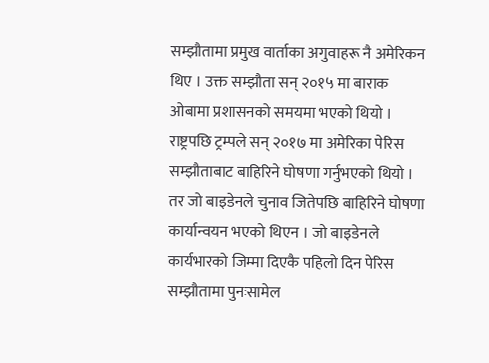सम्झौतामा प्रमुख वार्ताका अगुवाहरू नै अमेरिकन थिए । उक्त सम्झौता सन् २०१५ मा बाराक ओबामा प्रशासनको समयमा भएको थियो । राष्ट्रपछि ट्रम्पले सन् २०१७ मा अमेरिका पेरिस सम्झौताबाट बाहिरिने घोषणा गर्नुभएको थियो । तर जो बाइडेनले चुनाव जितेपछि बाहिरिने घोषणा कार्यान्वयन भएको थिएन । जो बाइडेनले कार्यभारको जिम्मा दिएकै पहिलो दिन पेरिस सम्झौतामा पुनःसामेल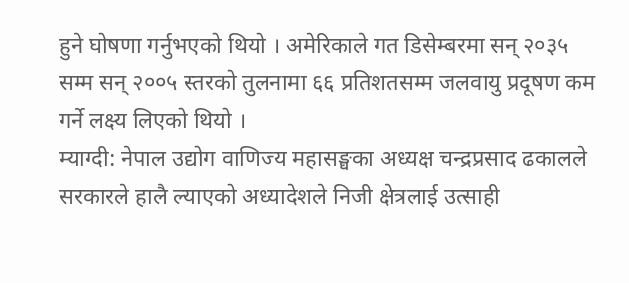हुने घोषणा गर्नुभएको थियो । अमेरिकाले गत डिसेम्बरमा सन् २०३५ सम्म सन् २००५ स्तरको तुलनामा ६६ प्रतिशतसम्म जलवायु प्रदूषण कम गर्ने लक्ष्य लिएको थियो ।
म्याग्दी: नेपाल उद्योग वाणिज्य महासङ्घका अध्यक्ष चन्द्रप्रसाद ढकालले सरकारले हालै ल्याएको अध्यादेशले निजी क्षेत्रलाई उत्साही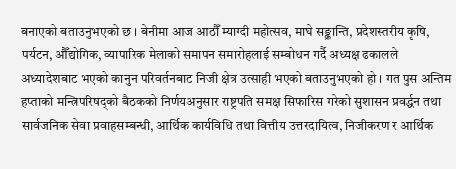बनाएको बताउनुभएको छ । बेनीमा आज आठौँ म्याग्दी महोत्सव, माघे सङ्क्रान्ति, प्रदेशस्तरीय कृषि, पर्यटन, औँद्योगिक, व्यापारिक मेलाको समापन समारोहलाई सम्बोधन गर्दै अध्यक्ष ढकालले अध्यादेशबाट भएको कानुन परिवर्तनबाट निजी क्षेत्र उत्साही भएको बताउनुभएको हो । गत पुस अन्तिम हप्ताको मन्त्रिपरिषद्को बैठकको निर्णयअनुसार राष्ट्रपति समक्ष सिफारिस गरेको सुशासन प्रवर्द्धन तथा सार्वजनिक सेवा प्रवाहसम्बन्धी, आर्थिक कार्यविधि तथा वित्तीय उत्तरदायित्व, निजीकरण र आर्थिक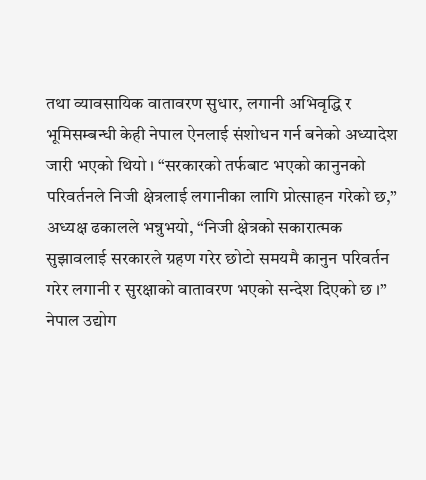तथा व्यावसायिक वातावरण सुधार, लगानी अभिवृद्धि र भूमिसम्बन्धी केही नेपाल ऐनलाई संशोधन गर्न बनेको अध्यादेश जारी भएको थियो । “सरकारको तर्फबाट भएको कानुनको परिवर्तनले निजी क्षेत्रलाई लगानीका लागि प्रोत्साहन गरेको छ,” अध्यक्ष ढकालले भन्नुभयो, “निजी क्षेत्रको सकारात्मक सुझावलाई सरकारले ग्रहण गरेर छोटो समयमै कानुन परिवर्तन गरेर लगानी र सुरक्षाको वातावरण भएको सन्देश दिएको छ ।” नेपाल उद्योग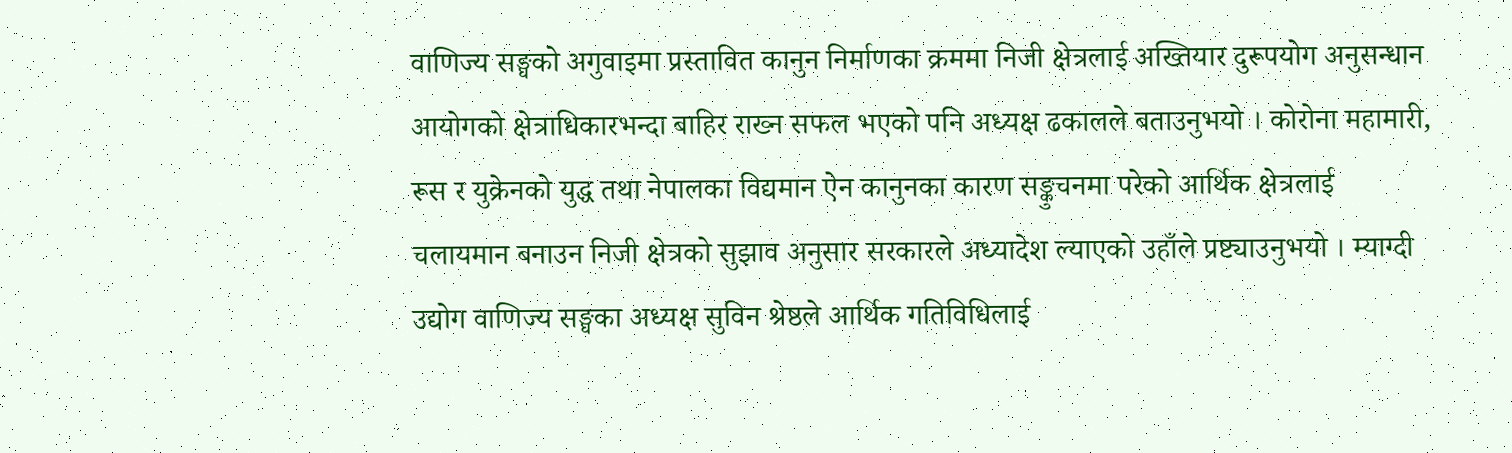वाणिज्य सङ्घको अगुवाइमा प्रस्तावित कानुन निर्माणका क्रममा निजी क्षेत्रलाई अख्तियार दुरूपयोग अनुसन्धान आयोगको क्षेत्राधिकारभन्दा बाहिर राख्न सफल भएको पनि अध्यक्ष ढकालले बताउनुभयो । कोरोना महामारी, रूस र युक्रेनको युद्ध तथा नेपालका विद्यमान ऐन कानुनका कारण सङ्कुचनमा परेको आर्थिक क्षेत्रलाई चलायमान बनाउन निजी क्षेत्रको सुझाव अनुसार सरकारले अध्यादेश ल्याएको उहाँले प्रष्ट्याउनुभयो । म्याग्दी उद्योग वाणिज्य सङ्घका अध्यक्ष सुविन श्रेष्ठले आर्थिक गतिविधिलाई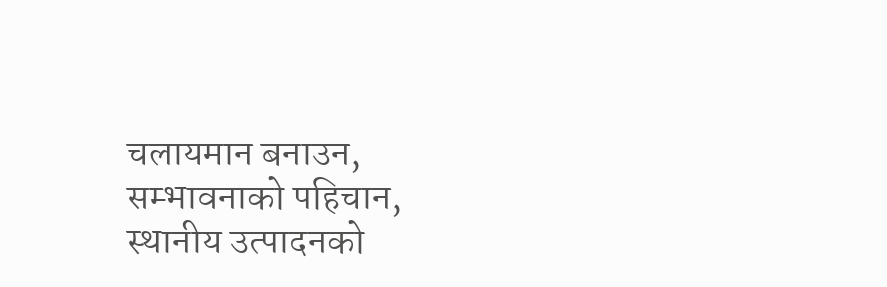चलायमान बनाउन, सम्भावनाको पहिचान, स्थानीय उत्पादनको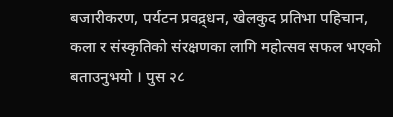बजारीकरण, पर्यटन प्रवद्र्धन, खेलकुद प्रतिभा पहिचान, कला र संस्कृतिको संरक्षणका लागि महोत्सव सफल भएको बताउनुभयो । पुस २८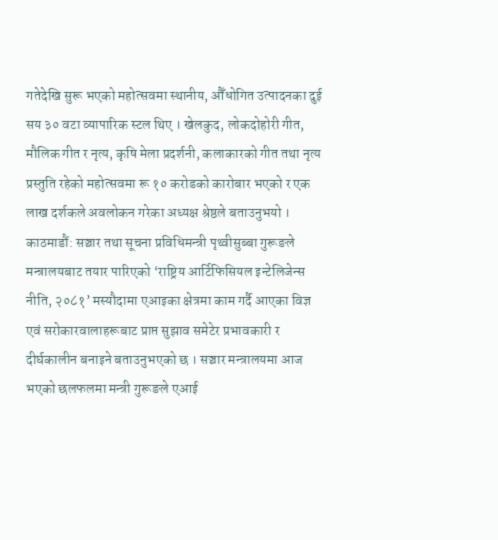गतेदेखि सुरू भएको महोत्सवमा स्थानीय, औँधोगित उत्पादनका दुई सय ३० वटा व्यापारिक स्टल थिए । खेलकुद, लोकदोहोरी गीत, मौलिक गीत र नृत्य, कृषि मेला प्रदर्शनी, कलाकारको गीत तथा नृत्य प्रस्तुति रहेको महोत्सवमा रू १० करोडको कारोबार भएको र एक लाख दर्शकले अवलोकन गरेका अध्यक्ष श्रेष्ठले बताउनुभयो ।
काठमाडौं: सञ्चार तथा सूचना प्रविधिमन्त्री पृथ्वीसुब्बा गुरूङले मन्त्रालयबाट तयार पारिएको ‘राष्ट्रिय आर्टिफिसियल इन्टेलिजेन्स नीति, २०८१’ मस्यौदामा एआइका क्षेत्रमा काम गर्दै आएका विज्ञ एवं सरोकारवालाहरूबाट प्राप्त सुझाव समेटेर प्रभावकारी र दीर्घकालीन बनाइने बताउनुभएको छ । सञ्चार मन्त्रालयमा आज भएको छलफलमा मन्त्री गुरूङले एआई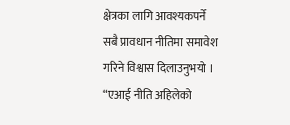क्षेत्रका लागि आवश्यकपर्ने सबै प्रावधान नीतिमा समावेश गरिने विश्वास दिलाउनुभयो । “एआई नीति अहिलेको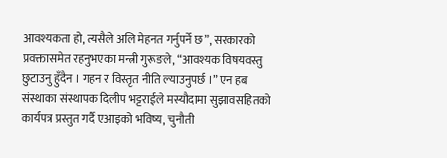आवश्यकता हो, त्यसैले अलि मेहनत गर्नुपर्ने छ”, सरकारको प्रवक्तासमेत रहनुभएका मन्त्री गुरूङले, “आवश्यक विषयवस्तु छुटाउनु हुँदैन । गहन र विस्तृत नीति ल्याउनुपर्छ ।” एन हब संस्थाका संस्थापक दिलीप भट्टराईले मस्यौदामा सुझावसहितको कार्यपत्र प्रस्तुत गर्दै एआइको भविष्य, चुनौती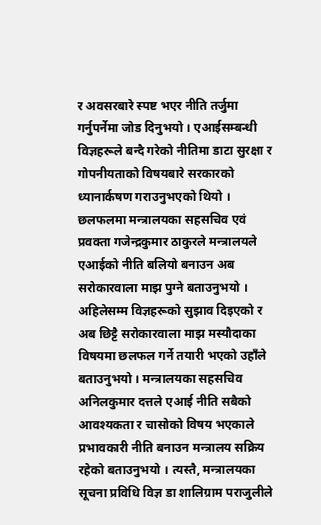र अवसरबारे स्पष्ट भएर नीति तर्जुमा गर्नुपर्नेमा जोड दिनुभयो । एआईसम्बन्धी विज्ञहरूले बन्दै गरेको नीतिमा डाटा सुरक्षा र गोपनीयताको विषयबारे सरकारको ध्यानार्कषण गराउनुभएको थियो । छलफलमा मन्त्रालयका सहसचिव एवं प्रवक्ता गजेन्द्रकुमार ठाकुरले मन्त्रालयले एआईको नीति बलियो बनाउन अब सरोकारवाला माझ पुग्ने बताउनुभयो । अहिलेसम्म विज्ञहरूको सुझाव दिइएको र अब छिट्टै सरोकारवाला माझ मस्यौदाका विषयमा छलफल गर्ने तयारी भएको उहाँले बताउनुभयो । मन्त्रालयका सहसचिव अनिलकुमार दत्तले एआई नीति सबैको आवश्यकता र चासोको विषय भएकाले प्रभावकारी नीति बनाउन मन्त्रालय सक्रिय रहेको बताउनुभयो । त्यस्तै, मन्त्रालयका सूचना प्रविधि विज्ञ डा शालिग्राम पराजुलीले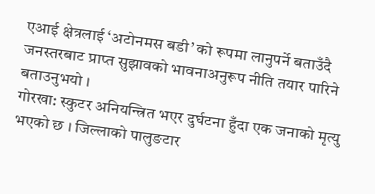एआई क्षेत्रलाई ‘अटोनमस बडी’ को रूपमा लानुपर्ने बताउँदै जनस्तरबाट प्राप्त सुझावको भावनाअनुरूप नीति तयार पारिने बताउनुभयो ।
गोरखा: स्कुटर अनियन्त्रित भएर दुर्घटना हुँदा एक जनाको मृत्यु भएको छ । जिल्लाको पालुङटार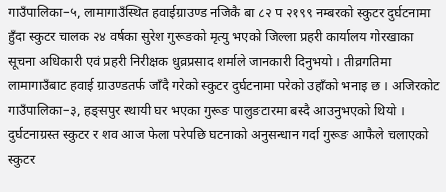गाउँपालिका–५, लामागाउँस्थित हवाईग्राउण्ड नजिकै बा ८२ प २१९९ नम्बरको स्कुटर दुर्घटनामा हुँदा स्कुटर चालक २४ वर्षका सुरेश गुरूङको मृत्यु भएको जिल्ला प्रहरी कार्यालय गोरखाका सूचना अधिकारी एवं प्रहरी निरीक्षक धुव्रप्रसाद शर्माले जानकारी दिनुभयो । तीव्रगतिमा लामागाउँबाट हवाई ग्राउण्डतर्फ जाँदै गरेको स्कुटर दुर्घटनामा परेको उहाँको भनाइ छ । अजिरकोट गाउँपालिका–३, हङ्सपुर स्थायी घर भएका गुरूङ पालुङटारमा बस्दै आउनुभएको थियो । दुर्घटनाग्रस्त स्कुटर र शव आज फेला परेपछि घटनाको अनुसन्धान गर्दा गुरूङ आफैले चलाएको स्कुटर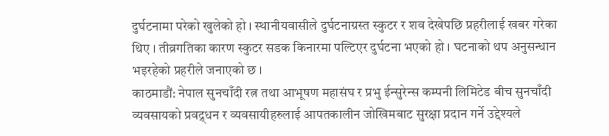दुर्घटनामा परेको खुलेको हो । स्थानीयवासीले दुर्घटनाग्रस्त स्कुटर र शव देखेपछि प्रहरीलाई खबर गरेका थिए । तीव्रगतिका कारण स्कुटर सडक किनारमा पल्टिएर दुर्घटना भएको हो । घटनाको थप अनुसन्धान भइरहेको प्रहरीले जनाएको छ ।
काठमाडौं: नेपाल सुनचाँदी रत्न तथा आभूषण महासंघ र प्रभु ईन्सुरेन्स कम्पनी लिमिटेड बीच सुनचाँदी व्यवसायको प्रवद्र्धन र व्यवसायीहरुलाई आपतकालीन जोखिमबाट सुरक्षा प्रदान गर्ने उद्देश्यले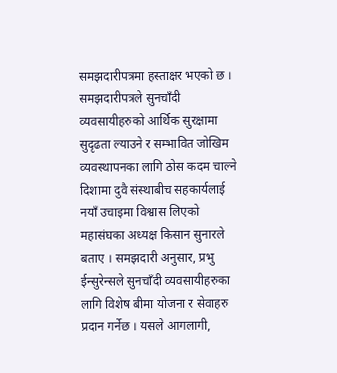समझदारीपत्रमा हस्ताक्षर भएको छ । समझदारीपत्रले सुनचाँदी व्यवसायीहरुको आर्थिक सुरक्षामा सुदृढता ल्याउने र सम्भावित जोखिम व्यवस्थापनका लागि ठोस कदम चाल्ने दिशामा दुवै संस्थाबीच सहकार्यलाई नयाँ उचाइमा विश्वास लिएको महासंघका अध्यक्ष किसान सुनारले बताए । समझदारी अनुसार, प्रभु ईन्सुरेन्सले सुनचाँदी व्यवसायीहरुका लागि विशेष बीमा योजना र सेवाहरु प्रदान गर्नेछ । यसले आगलागी,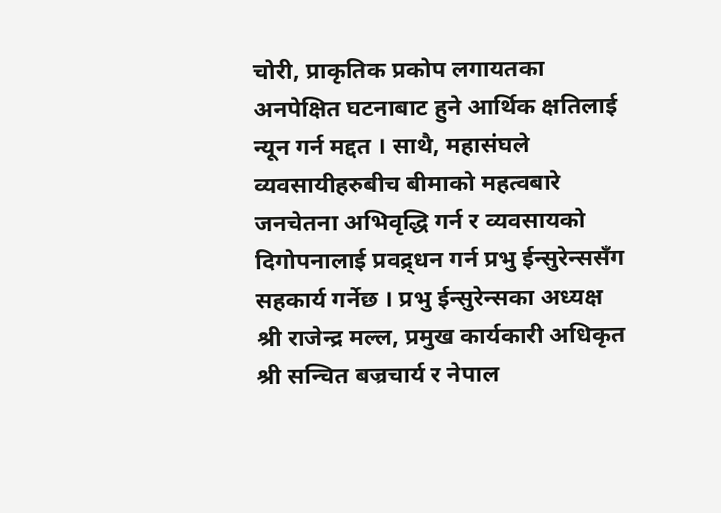चोरी, प्राकृतिक प्रकोप लगायतका अनपेक्षित घटनाबाट हुने आर्थिक क्षतिलाई न्यून गर्न मद्दत । साथै, महासंघले व्यवसायीहरुबीच बीमाको महत्वबारे जनचेतना अभिवृद्धि गर्न र व्यवसायको दिगोपनालाई प्रवद्र्धन गर्न प्रभु ईन्सुरेन्ससँग सहकार्य गर्नेछ । प्रभु ईन्सुरेन्सका अध्यक्ष श्री राजेन्द्र मल्ल, प्रमुख कार्यकारी अधिकृत श्री सन्चित बज्रचार्य र नेपाल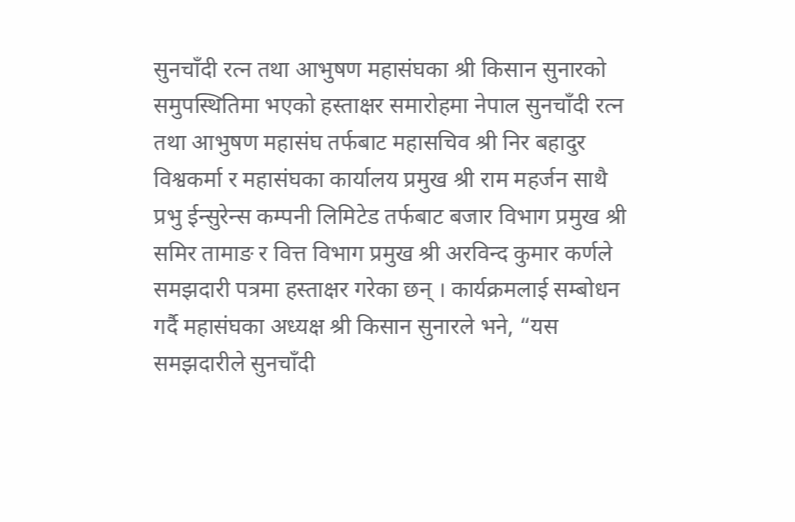सुनचाँदी रत्न तथा आभुषण महासंघका श्री किसान सुनारको समुपस्थितिमा भएको हस्ताक्षर समारोहमा नेपाल सुनचाँदी रत्न तथा आभुषण महासंघ तर्फबाट महासचिव श्री निर बहादुर विश्वकर्मा र महासंघका कार्यालय प्रमुख श्री राम महर्जन साथै प्रभु ईन्सुरेन्स कम्पनी लिमिटेड तर्फबाट बजार विभाग प्रमुख श्री समिर तामाङ र वित्त विभाग प्रमुख श्री अरविन्द कुमार कर्णले समझदारी पत्रमा हस्ताक्षर गरेका छन् । कार्यक्रमलाई सम्बोधन गर्दै महासंघका अध्यक्ष श्री किसान सुनारले भने, “यस समझदारीले सुनचाँदी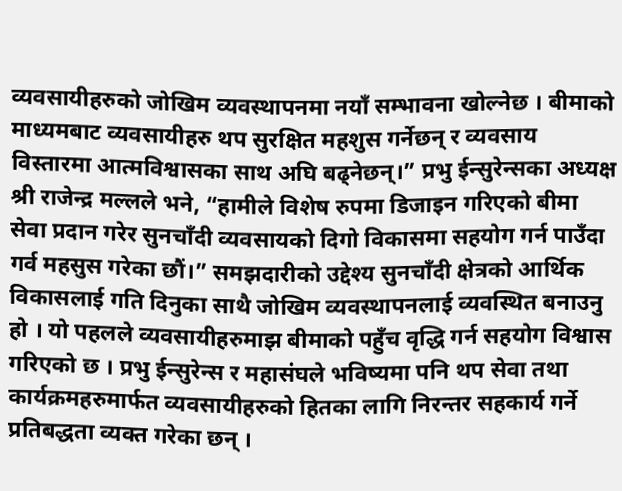व्यवसायीहरुको जोखिम व्यवस्थापनमा नयाँ सम्भावना खोल्नेछ । बीमाको माध्यमबाट व्यवसायीहरु थप सुरक्षित महशुस गर्नेछन् र व्यवसाय विस्तारमा आत्मविश्वासका साथ अघि बढ्नेछन्।” प्रभु ईन्सुरेन्सका अध्यक्ष श्री राजेन्द्र मल्लले भने, “हामीले विशेष रुपमा डिजाइन गरिएको बीमा सेवा प्रदान गरेर सुनचाँदी व्यवसायको दिगो विकासमा सहयोग गर्न पाउँदा गर्व महसुस गरेका छौं।” समझदारीको उद्देश्य सुनचाँदी क्षेत्रको आर्थिक विकासलाई गति दिनुका साथै जोखिम व्यवस्थापनलाई व्यवस्थित बनाउनु हो । यो पहलले व्यवसायीहरुमाझ बीमाको पहुँच वृद्धि गर्न सहयोग विश्वास गरिएको छ । प्रभु ईन्सुरेन्स र महासंघले भविष्यमा पनि थप सेवा तथा कार्यक्रमहरुमार्फत व्यवसायीहरुको हितका लागि निरन्तर सहकार्य गर्ने प्रतिबद्धता व्यक्त गरेका छन् ।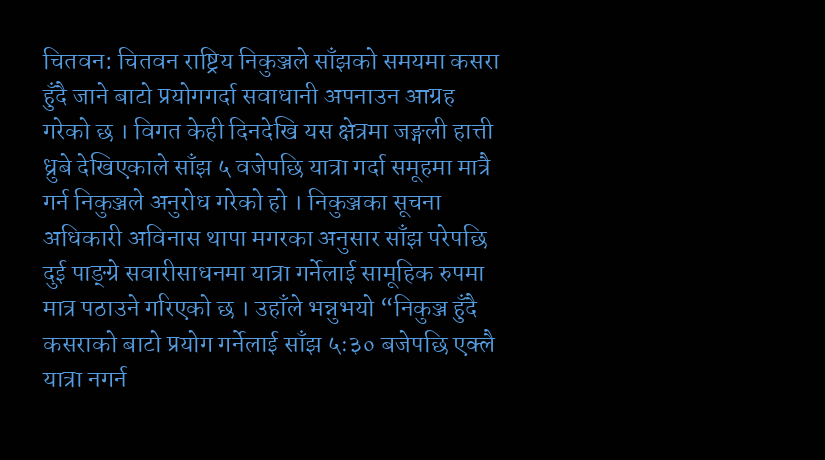चितवन: चितवन राष्ट्रिय निकुञ्जले साँझको समयमा कसरा हुँदै जाने बाटो प्रयोगगर्दा सवाधानी अपनाउन आग्रह गरेको छ । विगत केही दिनदेखि यस क्षेत्रमा जङ्गली हात्ती ध्रुबे देखिएकाले साँझ ५ वजेपछि यात्रा गर्दा समूहमा मात्रै गर्न निकुञ्जले अनुरोध गरेको हो । निकुञ्जका सूचना अधिकारी अविनास थापा मगरका अनुसार साँझ परेपछि दुई पाङ्ग्रे सवारीसाधनमा यात्रा गर्नेलाई सामूहिक रुपमा मात्र पठाउने गरिएको छ । उहाँले भन्नुभयो “निकुञ्ज हुँदै कसराको बाटो प्रयोग गर्नेलाई साँझ ५ः३० बजेपछि एक्लै यात्रा नगर्न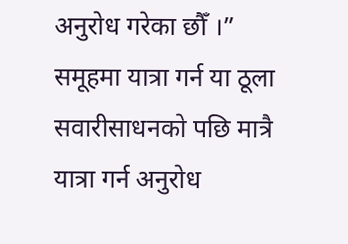अनुरोध गरेका छौँ ।” समूहमा यात्रा गर्न या ठूला सवारीसाधनको पछि मात्रै यात्रा गर्न अनुरोध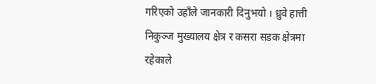गरिएको उहाँले जानकारी दिनुभयो । ध्रुवे हात्ती निकुञ्ज मुख्यालय क्षेत्र र कसरा सडक क्षेत्रमा रहेकाले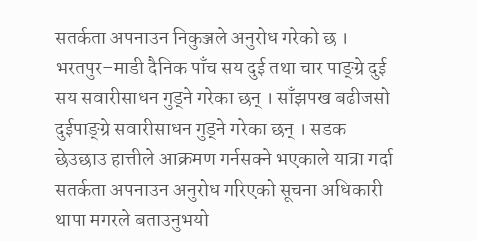सतर्कता अपनाउन निकुञ्जले अनुरोध गरेको छ । भरतपुर–माडी दैनिक पाँच सय दुई तथा चार पाङ्ग्रे दुई सय सवारीसाधन गुड्ने गरेका छन् । साँझपख बढीजसो दुईपाङ्ग्रे सवारीसाधन गुड्ने गरेका छन् । सडक छेउछाउ हात्तीले आक्रमण गर्नसक्ने भएकाले यात्रा गर्दा सतर्कता अपनाउन अनुरोध गरिएको सूचना अधिकारी थापा मगरले बताउनुभयो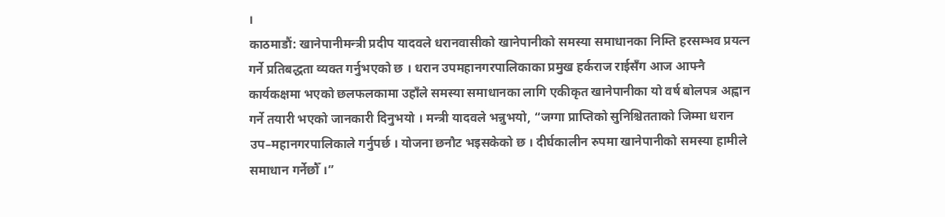।
काठमाडौं: खानेपानीमन्त्री प्रदीप यादवले धरानवासीको खानेपानीको समस्या समाधानका निम्ति हरसम्भव प्रयत्न गर्ने प्रतिबद्धता व्यक्त गर्नुभएको छ । धरान उपमहानगरपालिकाका प्रमुख हर्कराज राईसँग आज आफ्नै कार्यकक्षमा भएको छलफलकामा उहाँले समस्या समाधानका लागि एकीकृत खानेपानीका यो वर्ष बोलपत्र अह्वान गर्ने तयारी भएको जानकारी दिनुभयो । मन्त्री यादवले भन्नुभयो, “जग्गा प्राप्तिको सुनिश्चितताको जिम्मा धरान उप–महानगरपालिकाले गर्नुपर्छ । योजना छनौट भइसकेको छ । दीर्घकालीन रुपमा खानेपानीको समस्या हामीले समाधान गर्नेछौँ ।”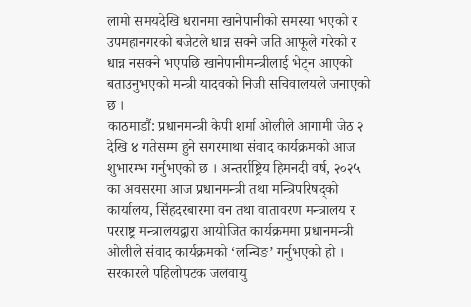लामो समयदेखि धरानमा खानेपानीको समस्या भएको र उपमहानगरको बजेटले धान्न सक्ने जति आफूले गरेको र धान्न नसक्ने भएपछि खानेपानीमन्त्रीलाई भेट्न आएको बताउनुभएको मन्त्री यादवको निजी सचिवालयले जनाएको छ ।
काठमाडौं: प्रधानमन्त्री केपी शर्मा ओलीले आगामी जेठ २ देखि ४ गतेसम्म हुने सगरमाथा संवाद कार्यक्रमको आज शुभारम्भ गर्नुभएको छ । अन्तर्राष्ट्रिय हिमनदी वर्ष, २०२५ का अवसरमा आज प्रधानमन्त्री तथा मन्त्रिपरिषद्को कार्यालय, सिंहदरबारमा वन तथा वातावरण मन्त्रालय र परराष्ट्र मन्त्रालयद्वारा आयोजित कार्यक्रममा प्रधानमन्त्री ओलीले संवाद कार्यक्रमको ‘लन्चिङ’ गर्नुभएको हो । सरकारले पहिलोपटक जलवायु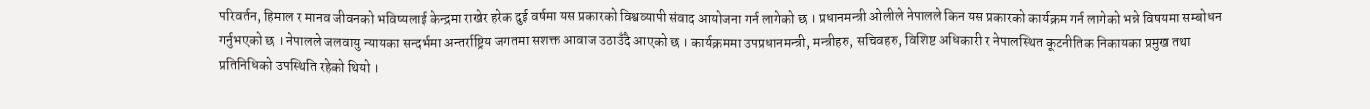परिवर्तन, हिमाल र मानव जीवनको भविष्यलाई केन्द्रमा राखेर हरेक दुई वर्षमा यस प्रकारको विश्वव्यापी संवाद आयोजना गर्न लागेको छ । प्रधानमन्त्री ओलीले नेपालले किन यस प्रकारको कार्यक्रम गर्न लागेको भन्ने विषयमा सम्बोधन गर्नुभएको छ । नेपालले जलवायु न्यायका सन्दर्भमा अन्तर्राष्ट्रिय जगतमा सशक्त आवाज उठाउँदै आएको छ । कार्यक्रममा उपप्रधानमन्त्री, मन्त्रीहरु, सचिवहरु, विशिष्ट अधिकारी र नेपालस्थित कूटनीतिक निकायका प्रमुख तथा प्रतिनिधिको उपस्थिति रहेको थियो ।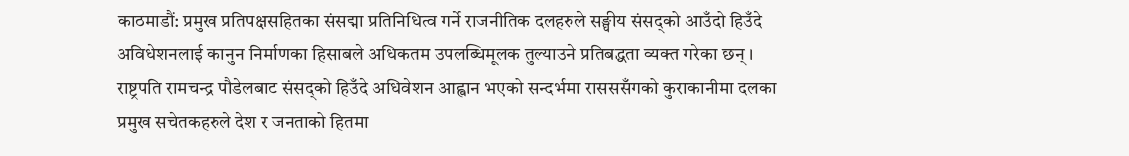काठमाडौं: प्रमुख प्रतिपक्षसहितका संसद्मा प्रतिनिधित्व गर्ने राजनीतिक दलहरुले सङ्घीय संसद्को आउँदो हिउँदे अविधेशनलाई कानुन निर्माणका हिसाबले अधिकतम उपलब्धिमूलक तुल्याउने प्रतिबद्धता व्यक्त गरेका छन् । राष्ट्रपति रामचन्द्र पौडेलबाट संसद्को हिउँदे अधिवेशन आह्वान भएको सन्दर्भमा रासससँगको कुराकानीमा दलका प्रमुख सचेतकहरुले देश र जनताको हितमा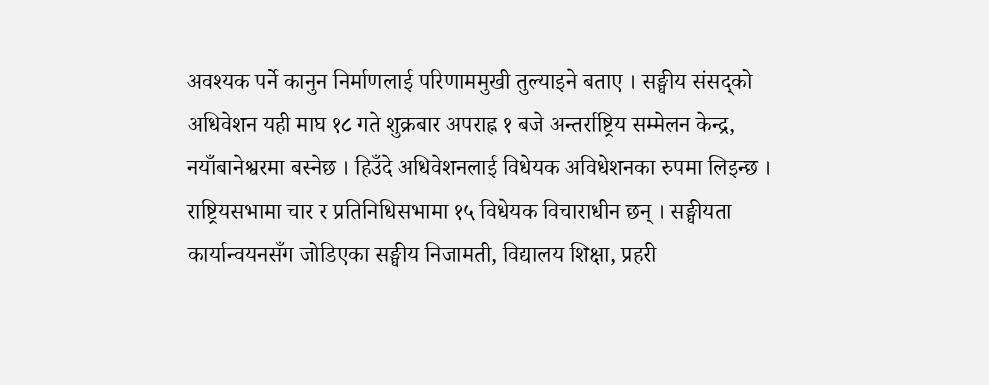अवश्यक पर्ने कानुन निर्माणलाई परिणाममुखी तुल्याइने बताए । सङ्घीय संसद्को अधिवेशन यही माघ १८ गते शुक्रबार अपराह्न १ बजे अन्तर्राष्ट्रिय सम्मेलन केन्द्र, नयाँबानेश्वरमा बस्नेछ । हिउँदे अधिवेशनलाई विधेयक अविधेशनका रुपमा लिइन्छ । राष्ट्रियसभामा चार र प्रतिनिधिसभामा १५ विधेयक विचाराधीन छन् । सङ्घीयता कार्यान्वयनसँग जोडिएका सङ्घीय निजामती, विद्यालय शिक्षा, प्रहरी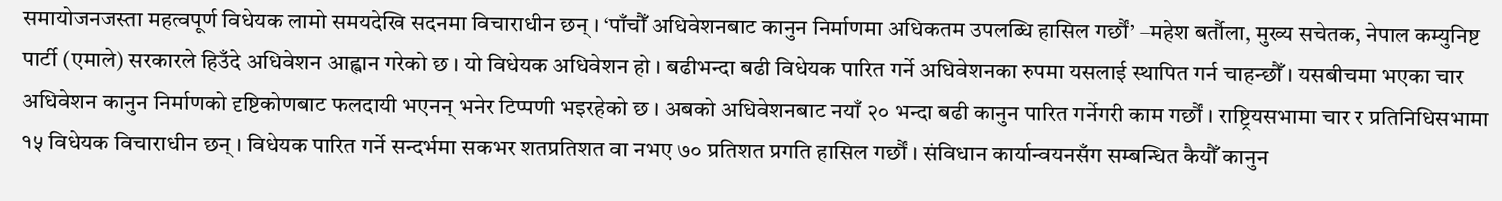समायोजनजस्ता महत्वपूर्ण विधेयक लामो समयदेखि सदनमा विचाराधीन छन् । ‘पाँचौँ अधिवेशनबाट कानुन निर्माणमा अधिकतम उपलब्धि हासिल गर्छौं’ –महेश बर्तौला, मुख्य सचेतक, नेपाल कम्युनिष्ट पार्टी (एमाले) सरकारले हिउँदे अधिवेशन आह्वान गरेको छ । यो विधेयक अधिवेशन हो । बढीभन्दा बढी विधेयक पारित गर्ने अधिवेशनका रुपमा यसलाई स्थापित गर्न चाहन्छौँ । यसबीचमा भएका चार अधिवेशन कानुन निर्माणको दृष्टिकोणबाट फलदायी भएनन् भनेर टिप्पणी भइरहेको छ । अबको अधिवेशनबाट नयाँ २० भन्दा बढी कानुन पारित गर्नेगरी काम गर्छौं । राष्ट्रियसभामा चार र प्रतिनिधिसभामा १५ विधेयक विचाराधीन छन् । विधेयक पारित गर्ने सन्दर्भमा सकभर शतप्रतिशत वा नभए ७० प्रतिशत प्रगति हासिल गर्छौं । संविधान कार्यान्वयनसँग सम्बन्धित कैयौँ कानुन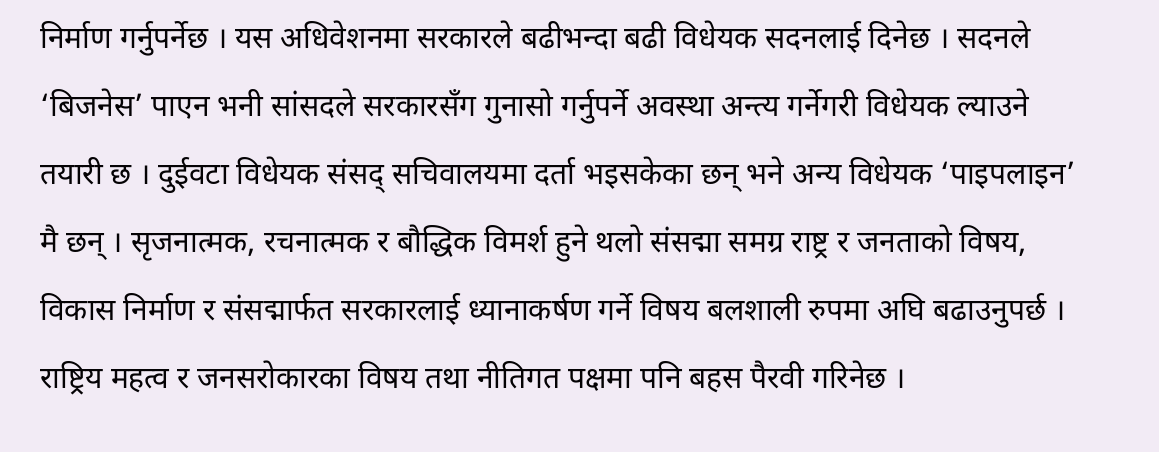निर्माण गर्नुपर्नेछ । यस अधिवेशनमा सरकारले बढीभन्दा बढी विधेयक सदनलाई दिनेछ । सदनले ‘बिजनेस’ पाएन भनी सांसदले सरकारसँग गुनासो गर्नुपर्ने अवस्था अन्त्य गर्नेगरी विधेयक ल्याउने तयारी छ । दुईवटा विधेयक संसद् सचिवालयमा दर्ता भइसकेका छन् भने अन्य विधेयक ‘पाइपलाइन’ मै छन् । सृजनात्मक, रचनात्मक र बौद्धिक विमर्श हुने थलो संसद्मा समग्र राष्ट्र र जनताको विषय, विकास निर्माण र संसद्मार्फत सरकारलाई ध्यानाकर्षण गर्ने विषय बलशाली रुपमा अघि बढाउनुपर्छ । राष्ट्रिय महत्व र जनसरोकारका विषय तथा नीतिगत पक्षमा पनि बहस पैरवी गरिनेछ ।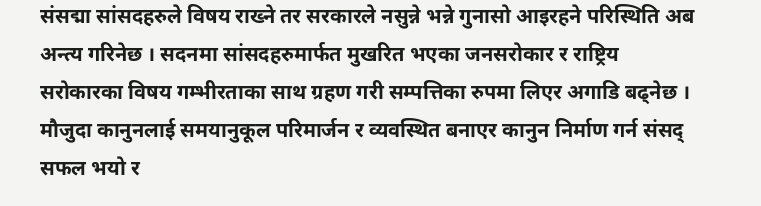संसद्मा सांसदहरुले विषय राख्ने तर सरकारले नसुन्ने भन्ने गुनासो आइरहने परिस्थिति अब अन्त्य गरिनेछ । सदनमा सांसदहरुमार्फत मुखरित भएका जनसरोकार र राष्ट्रिय सरोकारका विषय गम्भीरताका साथ ग्रहण गरी सम्पत्तिका रुपमा लिएर अगाडि बढ्नेछ । मौजुदा कानुनलाई समयानुकूल परिमार्जन र व्यवस्थित बनाएर कानुन निर्माण गर्न संसद् सफल भयो र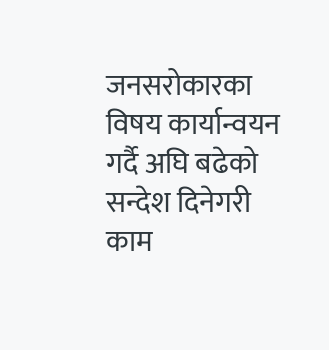जनसरोकारका विषय कार्यान्वयन गर्दै अघि बढेको सन्देश दिनेगरी काम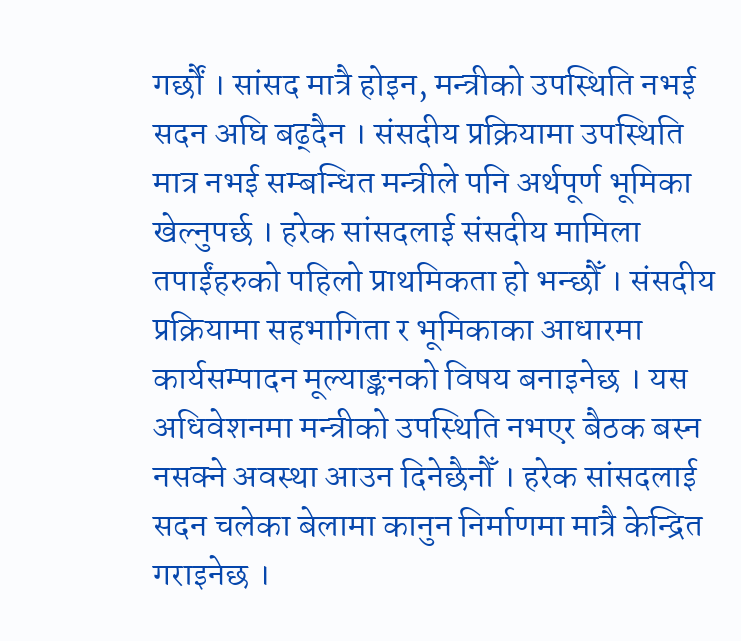गर्छौं । सांसद मात्रै होइन, मन्त्रीको उपस्थिति नभई सदन अघि बढ्दैन । संसदीय प्रक्रियामा उपस्थिति मात्र नभई सम्बन्धित मन्त्रीले पनि अर्थपूर्ण भूमिका खेल्नुपर्छ । हरेक सांसदलाई संसदीय मामिला तपाईंहरुको पहिलो प्राथमिकता हो भन्छौँ । संसदीय प्रक्रियामा सहभागिता र भूमिकाका आधारमा कार्यसम्पादन मूल्याङ्कनको विषय बनाइनेछ । यस अधिवेशनमा मन्त्रीको उपस्थिति नभएर बैठक बस्न नसक्ने अवस्था आउन दिनेछैनौँ । हरेक सांसदलाई सदन चलेका बेलामा कानुन निर्माणमा मात्रै केन्द्रित गराइनेछ ।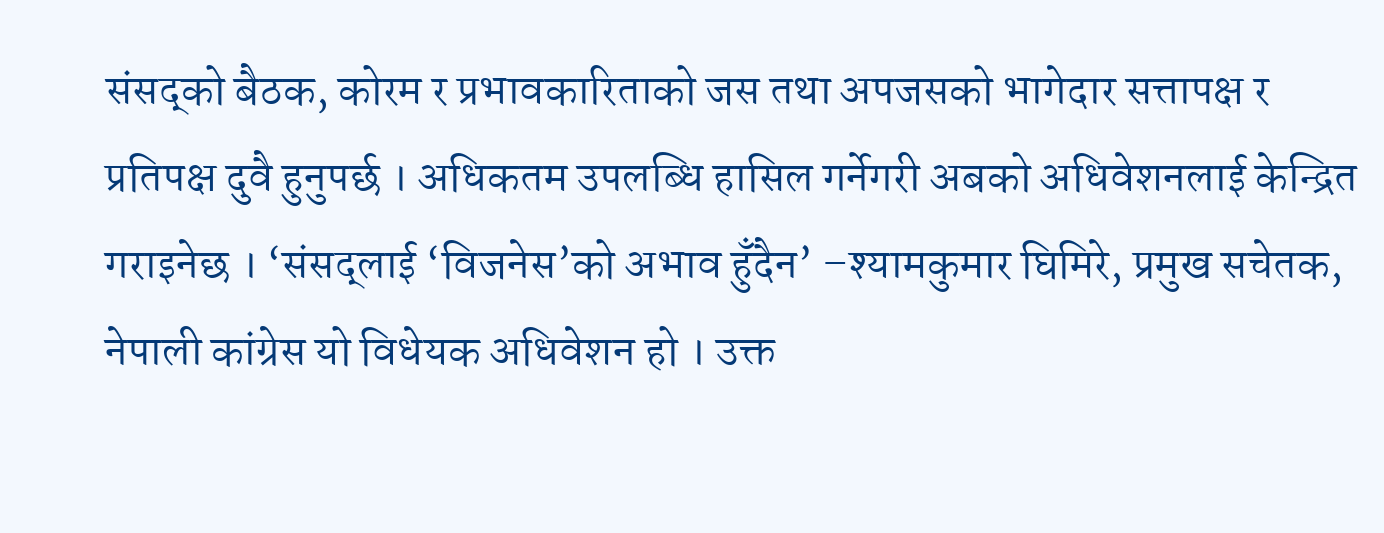संसद्को बैठक, कोरम र प्रभावकारिताको जस तथा अपजसको भागेदार सत्तापक्ष र प्रतिपक्ष दुवै हुनुपर्छ । अधिकतम उपलब्धि हासिल गर्नेगरी अबको अधिवेशनलाई केन्द्रित गराइनेछ । ‘संसद्लाई ‘विजनेस’को अभाव हुँदैन’ –श्यामकुमार घिमिरे, प्रमुख सचेतक, नेपाली कांग्रेस यो विधेयक अधिवेशन हो । उक्त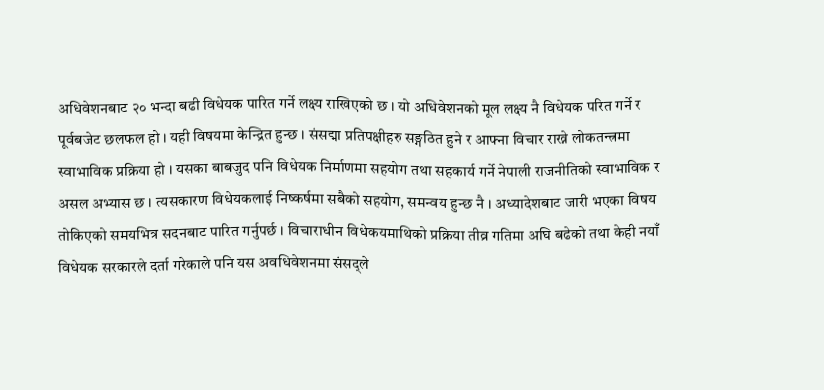अधिवेशनबाट २० भन्दा बढी विधेयक पारित गर्ने लक्ष्य राखिएको छ । यो अधिवेशनको मूल लक्ष्य नै विधेयक परित गर्ने र पूर्वबजेट छलफल हो । यही विषयमा केन्द्रित हुन्छ । संसद्मा प्रतिपक्षीहरु सङ्गठित हुने र आफ्ना विचार राख्ने लोकतन्त्रमा स्वाभाविक प्रक्रिया हो । यसका बाबजुद पनि विधेयक निर्माणमा सहयोग तथा सहकार्य गर्ने नेपाली राजनीतिको स्वाभाविक र असल अभ्यास छ । त्यसकारण विधेयकलाई निष्कर्षमा सबैको सहयोग, समन्वय हुन्छ नै । अध्यादेशबाट जारी भएका विषय तोकिएको समयभित्र सदनबाट पारित गर्नुपर्छ । विचाराधीन विधेकयमाथिको प्रक्रिया तीव्र गतिमा अघि बढेको तथा केही नयाँ विधेयक सरकारले दर्ता गरेकाले पनि यस अवधिवेशनमा संसद्ले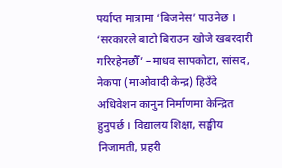पर्याप्त मात्रामा ‘बिजनेस’ पाउनेछ । ‘सरकारले बाटो बिराउन खोजे खबरदारी गरिरहेनछौँ’ –माधव सापकोटा, सांसद, नेकपा (माओवादी केन्द्र) हिउँदे अधिवेशन कानुन निर्माणमा केन्द्रित हुनुपर्छ । विद्यालय शिक्षा, सङ्घीय निजामती, प्रहरी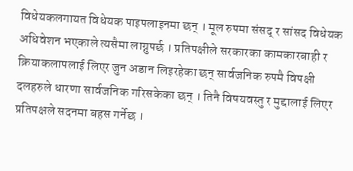विधेयकलगायत विधेयक पाइपलाइनमा छन् । मूल रुपमा संसद् र सांसद विधेयक अधिवेशन भएकाले त्यसैमा लाग्नुपर्छ । प्रतिपक्षीले सरकारका कामकारबाही र क्रियाकलापलाई लिएर जुन अडान लिइरहेका छन् सार्वजनिक रुपमै विपक्षी दलहरुले धारणा सार्वजनिक गरिसकेका छन् । तिनै विषयवस्तु र मुद्दालाई लिएर प्रतिपक्षले सदनमा बहस गर्नेछ ।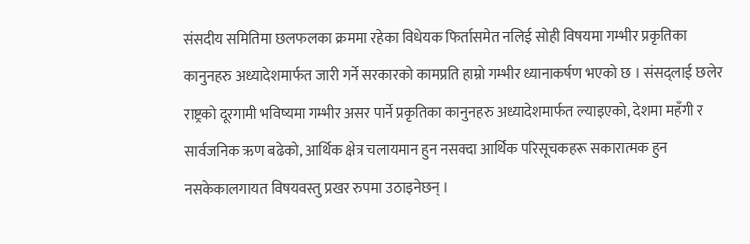संसदीय समितिमा छलफलका क्रममा रहेका विधेयक फिर्तासमेत नलिई सोही विषयमा गम्भीर प्रकृतिका कानुनहरु अध्यादेशमार्फत जारी गर्ने सरकारको कामप्रति हाम्रो गम्भीर ध्यानाकर्षण भएको छ । संसद्लाई छलेर राष्ट्रको दूरगामी भविष्यमा गम्भीर असर पार्ने प्रकृतिका कानुनहरु अध्यादेशमार्फत ल्याइएको, देशमा महँगी र सार्वजनिक ऋण बढेको, आर्थिक क्षेत्र चलायमान हुन नसक्दा आर्थिक परिसूचकहरू सकारात्मक हुन नसकेकालगायत विषयवस्तु प्रखर रुपमा उठाइनेछन् ।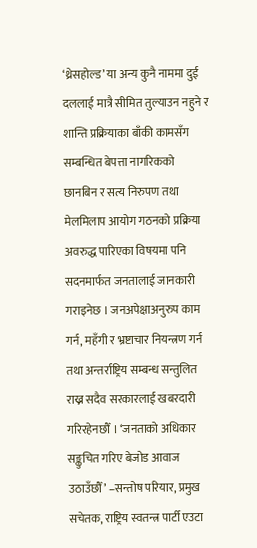‘थ्रेसहोल्ड’ या अन्य कुनै नाममा दुई दललाई मात्रै सीमित तुल्याउन नहुने र शान्ति प्रक्रियाका बाँकी कामसँग सम्बन्धित बेपत्ता नागरिकको छानबिन र सत्य निरुपण तथा मेलमिलाप आयोग गठनको प्रक्रिया अवरुद्ध पारिएका विषयमा पनि सदनमार्फत जनतालाई जानकारी गराइनेछ । जनअपेक्षाअनुरुप काम गर्न, महँगी र भ्रष्टाचार नियन्त्रण गर्न तथा अन्तर्राष्ट्रिय सम्बन्ध सन्तुलित राख्न सदैव सरकारलाई खबरदारी गरिरहेनछौँ । ‘जनताको अधिकार सङ्कुचित गरिए बेजोड आवाज उठाउँछौँ’ –सन्तोष परियार, प्रमुख सचेतक, राष्ट्रिय स्वतन्त्र पार्टी एउटा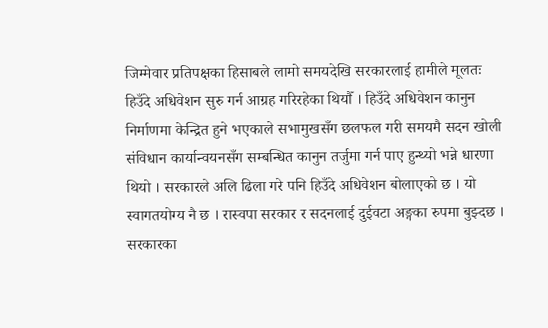जिम्मेवार प्रतिपक्षका हिसाबले लामो समयदेखि सरकारलाई हामीले मूलतः हिउँदे अधिवेशन सुरु गर्न आग्रह गरिरहेका थियौँ । हिउँदे अधिवेशन कानुन निर्माणमा केन्द्रित हुने भएकाले सभामुखसँग छलफल गरी समयमै सदन खोली संविधान कार्यान्वयनसँग सम्बन्धित कानुन तर्जुमा गर्न पाए हुन्थ्यो भन्ने धारणा थियो । सरकारले अलि ढिला गरे पनि हिउँदे अधिवेशन बोलाएको छ । यो स्वागतयोग्य नै छ । रास्वपा सरकार र सदनलाई दुईवटा अङ्गका रुपमा बुझ्दछ । सरकारका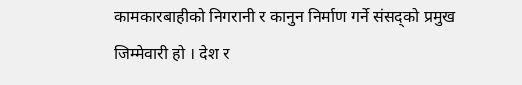कामकारबाहीको निगरानी र कानुन निर्माण गर्ने संसद्को प्रमुख जिम्मेवारी हो । देश र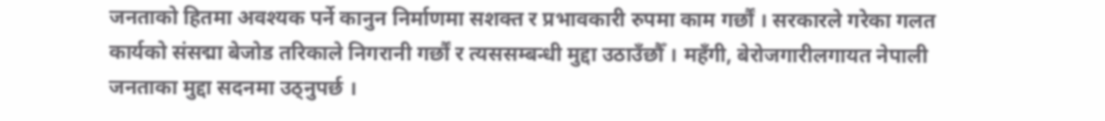जनताको हितमा अवश्यक पर्ने कानुन निर्माणमा सशक्त र प्रभावकारी रुपमा काम गर्छौं । सरकारले गरेका गलत कार्यको संसद्मा बेजोड तरिकाले निगरानी गर्छौं र त्यससम्बन्धी मुद्दा उठाउँछौँ । महँगी, बेरोजगारीलगायत नेपाली जनताका मुद्दा सदनमा उठ्नुपर्छ ।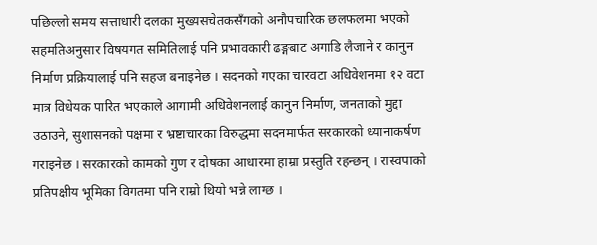पछिल्लो समय सत्ताधारी दलका मुख्यसचेतकसँगको अनौपचारिक छलफलमा भएको सहमतिअनुसार विषयगत समितिलाई पनि प्रभावकारी ढङ्गबाट अगाडि लैजाने र कानुन निर्माण प्रक्रियालाई पनि सहज बनाइनेछ । सदनको गएका चारवटा अधिवेशनमा १२ वटा मात्र विधेयक पारित भएकाले आगामी अधिवेशनलाई कानुन निर्माण, जनताको मुद्दा उठाउने, सुशासनको पक्षमा र भ्रष्टाचारका विरुद्धमा सदनमार्फत सरकारको ध्यानाकर्षण गराइनेछ । सरकारको कामको गुण र दोषका आधारमा हाम्रा प्रस्तुति रहन्छन् । रास्वपाको प्रतिपक्षीय भूमिका विगतमा पनि राम्रो थियो भन्ने लाग्छ ।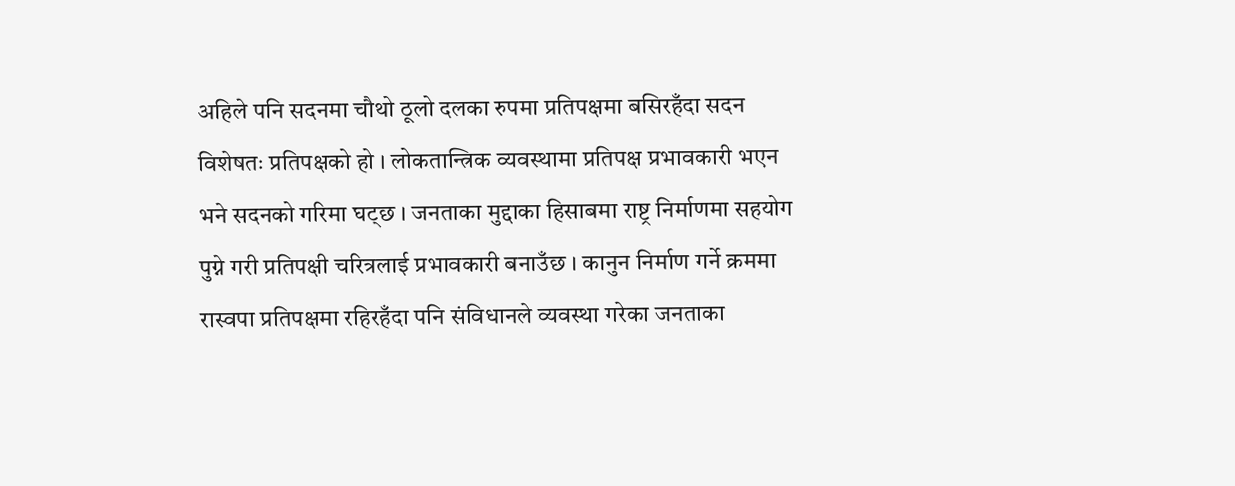अहिले पनि सदनमा चौथो ठूलो दलका रुपमा प्रतिपक्षमा बसिरहँदा सदन विशेषतः प्रतिपक्षको हो । लोकतान्त्रिक व्यवस्थामा प्रतिपक्ष प्रभावकारी भएन भने सदनको गरिमा घट्छ । जनताका मुद्दाका हिसाबमा राष्ट्र निर्माणमा सहयोग पुग्ने गरी प्रतिपक्षी चरित्रलाई प्रभावकारी बनाउँछ । कानुन निर्माण गर्ने क्रममा रास्वपा प्रतिपक्षमा रहिरहँदा पनि संविधानले व्यवस्था गरेका जनताका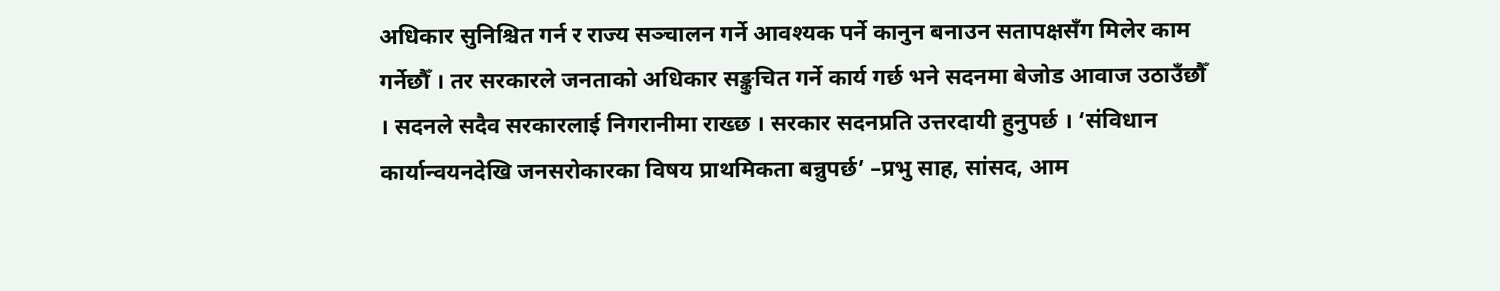अधिकार सुनिश्चित गर्न र राज्य सञ्चालन गर्ने आवश्यक पर्ने कानुन बनाउन सतापक्षसँग मिलेर काम गर्नेछौँ । तर सरकारले जनताको अधिकार सङ्कुचित गर्ने कार्य गर्छ भने सदनमा बेजोड आवाज उठाउँछौँ । सदनले सदैव सरकारलाई निगरानीमा राख्छ । सरकार सदनप्रति उत्तरदायी हुनुपर्छ । ‘संविधान कार्यान्वयनदेखि जनसरोकारका विषय प्राथमिकता बन्नुपर्छ’ –प्रभु साह, सांसद, आम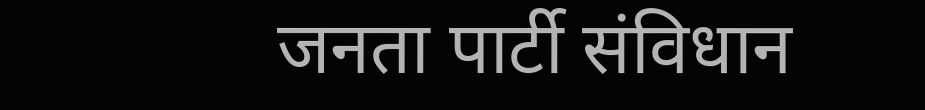जनता पार्टी संविधान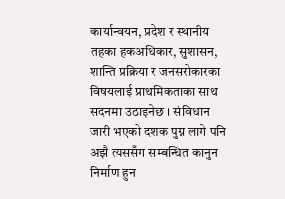कार्यान्वयन, प्रदेश र स्थानीय तहका हकअधिकार, सुशासन, शान्ति प्रक्रिया र जनसरोकारका विषयलाई प्राथमिकताका साथ सदनमा उठाइनेछ । संविधान जारी भएको दशक पुग्न लागे पनि अझै त्यससँग सम्बन्धित कानुन निर्माण हुन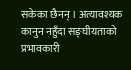सकेका छैनन् । अत्यावश्यक कानुन नहुँदा सङ्घीयताको प्रभावकारी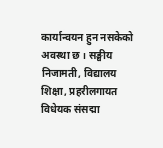कार्यान्वयन हुन नसकेको अवस्था छ । सङ्घीय निजामती, विद्यालय शिक्षा, प्रहरीलगायत विधेयक संसद्मा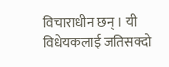विचाराधीन छन् । यी विधेयकलाई जतिसक्दो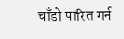चाँडो पारित गर्न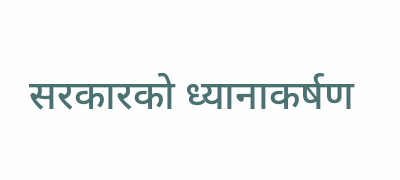सरकारको ध्यानाकर्षण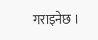गराइनेछ ।